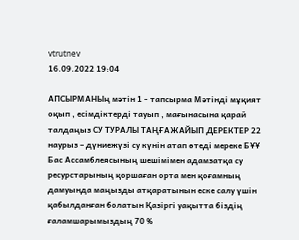vtrutnev
16.09.2022 19:04

АПСЫРМАНЫң мәтін 1 - тапсырма Мәтінді мұқият оқып , есімдіктерді тауып , мағынасына қарай талдаңыз СУ ТУРАЛЫ ТАҢҒАЖАЙЫП ДЕРЕКТЕР 22 наурыз – дүниежүзі су күнін атап өтеді мереке БҰҰ Бас Ассамблеясының шешімімен адамзатқа су ресурстарының қоршаған орта мен қоғамның дамуында маңызды атқаратынын еске салу үшін қабылданған болатын Қазіргі уақытта біздің ғаламшарымыздың 70 %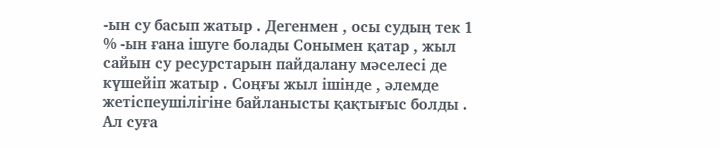-ын су басып жатыр . Дегенмен , осы судың тек 1 % -ын ғана ішуге болады Сонымен қатар , жыл сайын су ресурстарын пайдалану мәселесі де күшейіп жатыр . Соңғы жыл ішінде , әлемде жетіспеушілігіне байланысты қақтығыс болды . Ал суға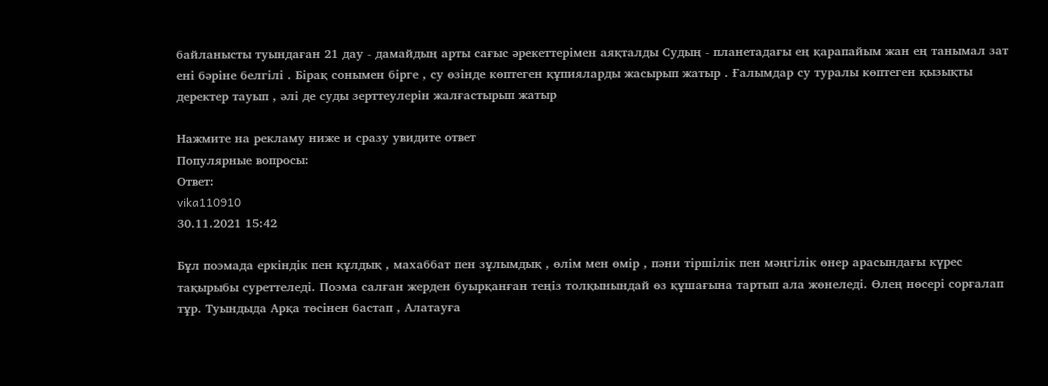байланысты туындаған 21 дау - дамайдың арты сағыс әрекеттерімен аяқталды Судың - планетадағы ең қарапайым жан ең танымал зат ені бәріне белгілі . Бірақ сонымен бірге , су өзінде көптеген құпияларды жасырып жатыр . Ғалымдар су туралы көптеген қызықты деректер тауып , әлі де суды зерттеулерін жалғастырып жатыр

Нажмите на рекламу ниже и сразу увидите ответ
Популярные вопросы:
Ответ:
vika110910
30.11.2021 15:42

Бұл поэмада еркіндік пен құлдық , махаббат пен зұлымдық , өлім мен өмір , пәни тіршілік пен мәңгілік өнер арасындағы күрес тақырыбы суреттеледі. Поэма салған жерден буырқанған теңіз толқынындай өз құшағына тартып ала жөнеледі. Өлең нөсері сорғалап тұр. Туындыда Арқа төсінен бастап , Алатауға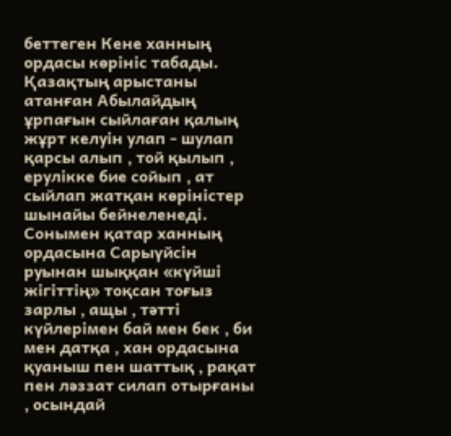беттеген Кене ханның ордасы көрініс табады. Қазақтың арыстаны атанған Абылайдың ұрпағын сыйлаған қалың жұрт келуін улап - шулап қарсы алып , той қылып , ерулікке бие сойып , ат сыйлап жатқан көріністер шынайы бейнеленеді. Сонымен қатар ханның ордасына Сарыүйсін руынан шыққан «күйші жігіттің» тоқсан тоғыз зарлы , ащы , тәтті күйлерімен бай мен бек , би мен датқа , хан ордасына қуаныш пен шаттық , рақат пен ләззат силап отырғаны , осындай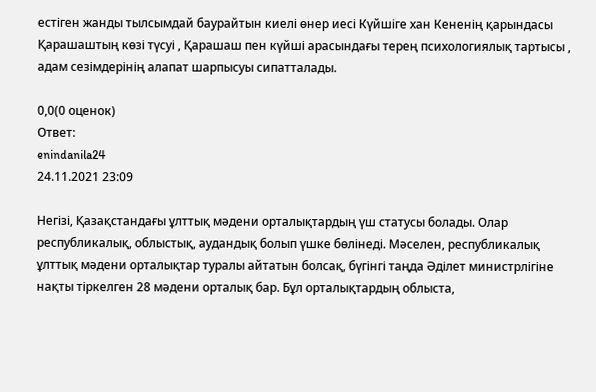естіген жанды тылсымдай баурайтын киелі өнер иесі Күйшіге хан Кененің қарындасы Қарашаштың көзі түсуі , Қарашаш пен күйші арасындағы терең психологиялық тартысы , адам сезімдерінің алапат шарпысуы сипатталады.

0,0(0 оценок)
Ответ:
enindanila24
24.11.2021 23:09

Негізі, Қазақстандағы ұлттық мәдени орталықтардың үш статусы болады. Олар республикалық, облыстық, аудандық болып үшке бөлінеді. Мәселен, республикалық ұлттық мәдени орталықтар туралы айтатын болсақ, бүгінгі таңда Әділет министрлігіне нақты тіркелген 28 мәдени орталық бар. Бұл орталықтардың облыста,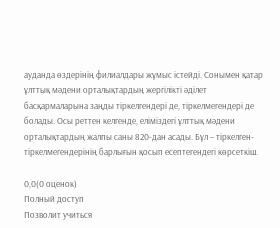ауданда өздерінің филиалдары жұмыс істейді. Сонымен қатар ұлттық мәдени орталықтардың жергілікті әділет басқармаларына заңды тіркелгендері де, тіркелмегендері де болады. Осы реттен келгенде, еліміздегі ұлттық мәдени орталықтардың жалпы саны 820-дан асады. Бұл – тіркелген-тіркелмегендерінің барлығын қосып есептегендегі көрсеткіш.

0,0(0 оценок)
Полный доступ
Позволит учиться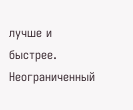лучше и быстрее. Неограниченный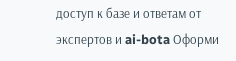доступ к базе и ответам от экспертов и ai-bota Оформи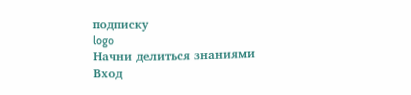подписку
logo
Начни делиться знаниями
Вход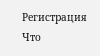Регистрация
Что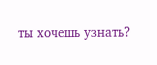ты хочешь узнать?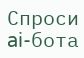Спроси ai-бота